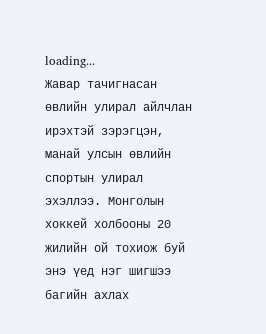loading...
Жавар тачигнасан өвлийн улирал айлчлан ирэхтэй зэрэгцэн, манай улсын өвлийн спортын улирал эхэллээ. Монголын хоккей холбооны 20 жилийн ой тохиож буй энэ үед нэг шигшээ багийн ахлах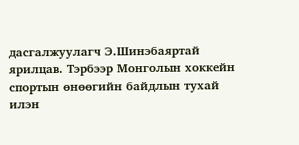дасгалжуулагч Э.Шинэбаяртай ярилцав. Тэрбээр Монголын хоккейн спортын өнөөгийн байдлын тухай илэн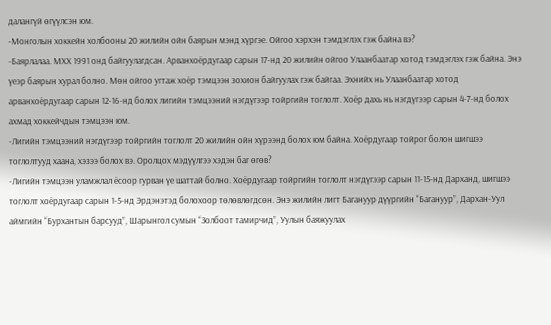далангүй өгүүлсэн юм.
-Монголын хоккейн холбооны 20 жилийн ойн баярын мэнд хүргэе. Ойгоо хэрхэн тэмдэглэх гэж байна вэ?
-Баярлалаа. МХХ 1991 онд байгуулагдсан. Арванхоёрдугаар сарын 17-нд 20 жилийн ойгоо Улаанбаатар хотод тэмдэглэх гэж байна. Энэ үеэр баярын хурал болно. Мөн ойгоо угтаж хоёр тэмцээн зохион байгуулах гэж байгаа. Эхнийх нь Улаанбаатар хотод арванхоёрдугаар сарын 12-16-нд болох лигийн тэмцээний нэгдүгээр тойргийн тоглолт. Хоёр дахь нь нэгдүгээр сарын 4-7-нд болох ахмад хоккейчдын тэмцээн юм.
-Лигийн тэмцээний нэгдүгээр тойргийн тоглолт 20 жилийн ойн хүрээнд болох юм байна. Хоёрдугаар тойрог болон шигшээ тоглолтууд хаана, хэзээ болох вэ. Оролцох мэдүүлгээ хэдэн баг өгөв?
-Лигийн тэмцээн уламжлал ёсоор гурван үе шаттай болно. Хоёрдугаар тойргийн тоглолт нэгдүгээр сарын 11-15-нд Дарханд, шигшээ тоглолт хоёрдугаар сарын 1-5-нд Эрдэнэтэд болохоор төлөвлөгдсөн. Энэ жилийн лигт Багануур дүүргийн “Багануур”, Дархан-Уул аймгийн “Бурхантын барсууд”, Шарынгол сумын “Золбоот тамирчид”, Уулын баяжуулах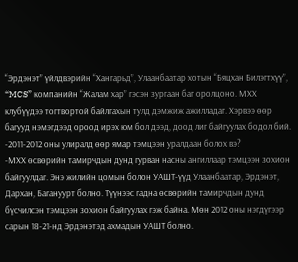“Эрдэнэт” үйлдвэрийн “Хангарьд”, Улаанбаатар хотын “Бяцхан Билэгтхүү”, “MCS” компанийн “Жалам хар” гэсэн зургаан баг оролцоно. МХХ клубүүдээ тогтвортой байлгахын тулд дэмжиж ажилладаг. Хэрвээ өөр багууд нэмэгдээд ороод ирэх юм бол дээд, доод лиг байгуулах бодол бий.
-2011-2012 оны улиралд өөр ямар тэмцээн уралдаан болох вэ?
-МХХ өсвөрийн тамирчдын дунд гурван насны ангиллаар тэмцээн зохион байгуулдаг. Энэ жилийн цомын болон УАШТ-үүд Улаанбаатар, Эрдэнэт, Дархан, Багануурт болно. Түүнээс гадна өсвөрийн тамирчдын дунд бүсчилсэн тэмцээн зохион байгуулах гэж байна. Мөн 2012 оны нэгдүгээр сарын 18-21-нд Эрдэнэтэд ахмадын УАШТ болно.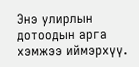Энэ улирлын дотоодын арга хэмжээ иймэрхүү.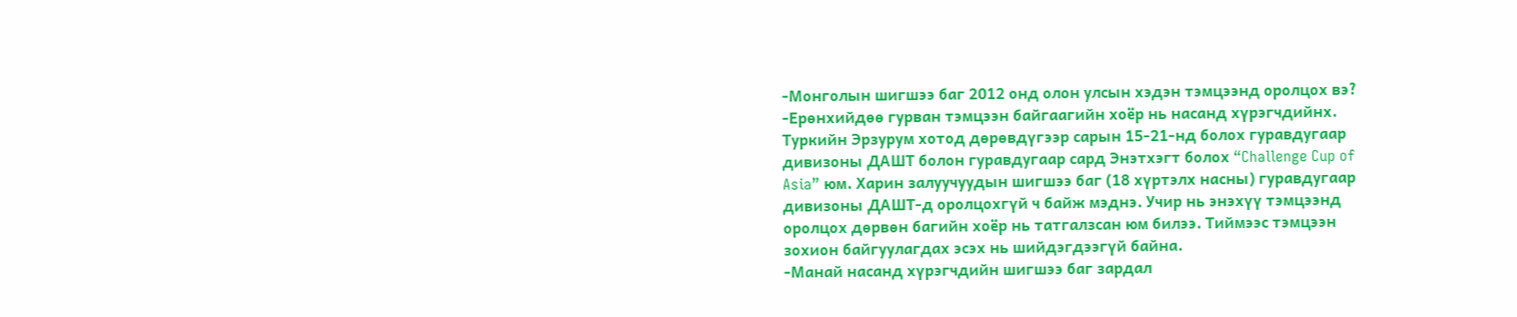-Монголын шигшээ баг 2012 онд олон улсын хэдэн тэмцээнд оролцох вэ?
-Ерөнхийдөө гурван тэмцээн байгаагийн хоёр нь насанд хүрэгчдийнх. Туркийн Эрзурум хотод дөрөвдүгээр сарын 15-21-нд болох гуравдугаар дивизоны ДАШТ болон гуравдугаар сард Энэтхэгт болох “Challenge Cup of Asia” юм. Харин залуучуудын шигшээ баг (18 хүртэлх насны) гуравдугаар дивизоны ДАШТ-д оролцохгүй ч байж мэднэ. Учир нь энэхүү тэмцээнд оролцох дөрвөн багийн хоёр нь татгалзсан юм билээ. Тиймээс тэмцээн зохион байгуулагдах эсэх нь шийдэгдээгүй байна.
-Манай насанд хүрэгчдийн шигшээ баг зардал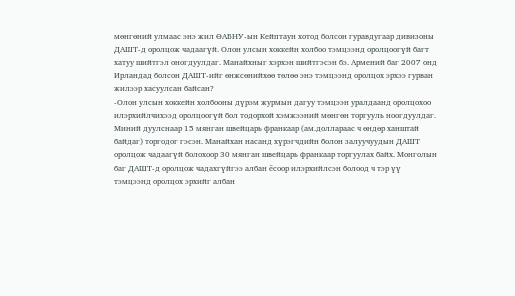мөнгөний улмаас энэ жил ӨАБНУ-ын Кейптаун хотод болсон гуравдугаар дивизоны ДАШТ-д оролцож чадаагүй. Олон улсын хоккейн холбоо тэмцээнд оролцоогүй багт хатуу шийтгэл оногдуулдаг. Манайхныг хэрхэн шийтгэсэн бэ. Армений баг 2007 онд Ирландад болсон ДАШТ-ийг өнжсөнийхөө төлөө энэ тэмцээнд оролцох эрхээ гурван жилээр хасуулсан байсан?
-Олон улсын хоккейн холбооны дүрэм журмын дагуу тэмцээн уралдаанд оролцохоо илэрхийлчихээд оролцоогүй бол тодорхой хэмжээний мөнгөн торгууль ноогдуулдаг. Миний дуулснаар 15 мянган швейцарь франкаар (ам.доллараас ч өндөр ханштай байдаг) торгодог гэсэн. Манайхан насанд хүрэгчдийн болон залуучуудын ДАШТ оролцож чадаагүй болохоор 30 мянган швейцарь франкаар торгуулах байх. Монголын баг ДАШТ-д оролцож чадахгүйгээ албан ёсоор илэрхийлсэн болоод ч тэр үү тэмцээнд оролцох эрхийг албан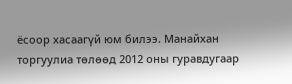ёсоор хасаагүй юм билээ. Манайхан торгуулиа төлөөд 2012 оны гуравдугаар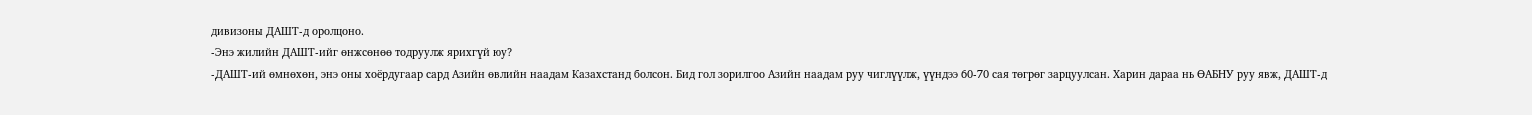дивизоны ДАШТ-д оролцоно.
-Энэ жилийн ДАШТ-ийг өнжсөнөө тодруулж ярихгүй юу?
-ДАШТ-ий өмнөхөн, энэ оны хоёрдугаар сард Азийн өвлийн наадам Казахстанд болсон. Бид гол зорилгоо Азийн наадам руу чиглүүлж, үүндээ 60-70 сая төгрөг зарцуулсан. Харин дараа нь ӨАБНУ руу явж, ДАШТ-д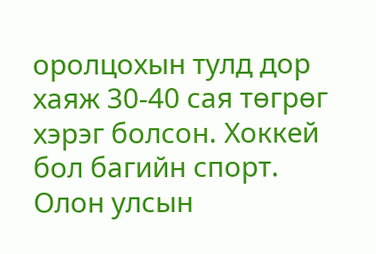оролцохын тулд дор хаяж 30-40 сая төгрөг хэрэг болсон. Хоккей бол багийн спорт. Олон улсын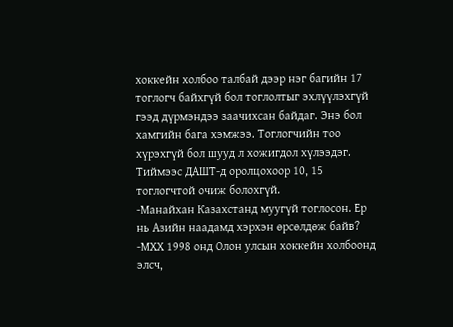хоккейн холбоо талбай дээр нэг багийн 17 тоглогч байхгүй бол тоглолтыг эхлүүлэхгүй гээд дүрмэндээ заачихсан байдаг. Энэ бол хамгийн бага хэмжээ. Тоглогчийн тоо хүрэхгүй бол шууд л хожигдол хүлээдэг. Тиймээс ДАШТ-д оролцохоор 10, 15 тоглогчтой очиж болохгүй.
-Манайхан Казахстанд муугүй тоглосон. Ер нь Азийн наадамд хэрхэн өрсөлдөж байв?
-МХХ 1998 онд Олон улсын хоккейн холбоонд элсч,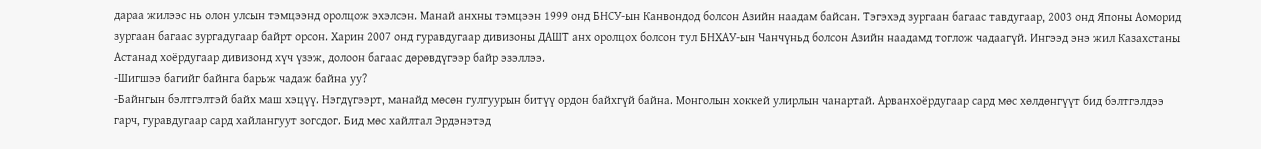дараа жилээс нь олон улсын тэмцээнд оролцож эхэлсэн. Манай анхны тэмцээн 1999 онд БНСУ-ын Канвондод болсон Азийн наадам байсан. Тэгэхэд зургаан багаас тавдугаар, 2003 онд Японы Аоморид зургаан багаас зургадугаар байрт орсон. Харин 2007 онд гуравдугаар дивизоны ДАШТ анх оролцох болсон тул БНХАУ-ын Чанчүньд болсон Азийн наадамд тоглож чадаагүй. Ингээд энэ жил Казахстаны Астанад хоёрдугаар дивизонд хүч үзэж, долоон багаас дөрөвдүгээр байр эзэллээ.
-Шигшээ багийг байнга барьж чадаж байна уу?
-Байнгын бэлтгэлтэй байх маш хэцүү. Нэгдүгээрт, манайд мөсөн гулгуурын битүү ордон байхгүй байна. Монголын хоккей улирлын чанартай. Арванхоёрдугаар сард мөс хөлдөнгүүт бид бэлтгэлдээ гарч, гуравдугаар сард хайлангуут зогсдог. Бид мөс хайлтал Эрдэнэтэд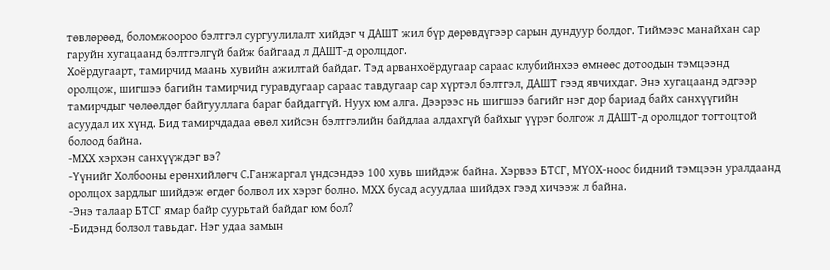төвлөрөөд, боломжоороо бэлтгэл сургуулилалт хийдэг ч ДАШТ жил бүр дөрөвдүгээр сарын дундуур болдог. Тиймээс манайхан сар гаруйн хугацаанд бэлтгэлгүй байж байгаад л ДАШТ-д оролцдог.
Хоёрдугаарт, тамирчид маань хувийн ажилтай байдаг. Тэд арванхоёрдугаар сараас клубийнхээ өмнөөс дотоодын тэмцээнд оролцож, шигшээ багийн тамирчид гуравдугаар сараас тавдугаар сар хүртэл бэлтгэл, ДАШТ гээд явчихдаг. Энэ хугацаанд эдгээр тамирчдыг чөлөөлдөг байгууллага бараг байдаггүй. Нуух юм алга. Дээрээс нь шигшээ багийг нэг дор бариад байх санхүүгийн асуудал их хүнд. Бид тамирчдадаа өвөл хийсэн бэлтгэлийн байдлаа алдахгүй байхыг үүрэг болгож л ДАШТ-д оролцдог тогтоцтой болоод байна.
-МХХ хэрхэн санхүүждэг вэ?
-Үүнийг Холбооны ерөнхийлөгч С.Ганжаргал үндсэндээ 100 хувь шийдэж байна. Хэрвээ БТСГ, МҮОХ-ноос бидний тэмцээн уралдаанд оролцох зардлыг шийдэж өгдөг болвол их хэрэг болно. МХХ бусад асуудлаа шийдэх гээд хичээж л байна.
-Энэ талаар БТСГ ямар байр суурьтай байдаг юм бол?
-Бидэнд болзол тавьдаг. Нэг удаа замын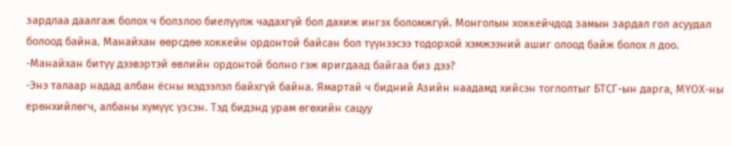зардлаа даалгаж болох ч болзлоо биелүүлж чадахгүй бол дахиж ингэх боломжгүй. Монголын хоккейчдод замын зардал гол асуудал болоод байна. Манайхан өөрсдөө хоккейн ордонтой байсан бол түүнээсээ тодорхой хэмжээний ашиг олоод байж болох л доо.
-Манайхан битүү дээвэртэй өвлийн ордонтой болно гэж яригдаад байгаа биз дээ?
-Энэ талаар надад албан ёсны мэдээлэл байхгүй байна. Ямартай ч бидний Азийн наадамд хийсэн тоглолтыг БТСГ-ын дарга, МҮОХ-ны ерөнхийлөгч, албаны хүмүүс үзсэн. Тэд бидэнд урам өгөхийн сацуу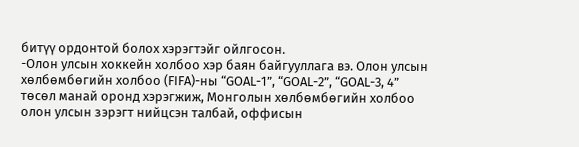битүү ордонтой болох хэрэгтэйг ойлгосон.
-Олон улсын хоккейн холбоо хэр баян байгууллага вэ. Олон улсын хөлбөмбөгийн холбоо (FIFA)-ны “GOAL-1”, “GOAL-2”, “GOAL-3, 4” төсөл манай оронд хэрэгжиж, Монголын хөлбөмбөгийн холбоо олон улсын зэрэгт нийцсэн талбай, оффисын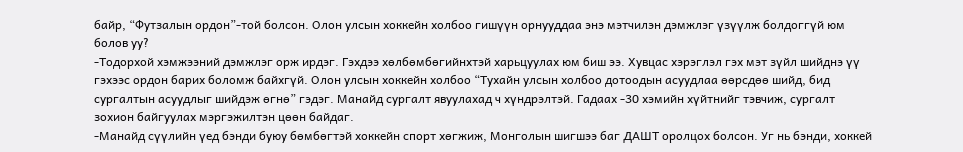байр, “Футзалын ордон”-той болсон. Олон улсын хоккейн холбоо гишүүн орнууддаа энэ мэтчилэн дэмжлэг үзүүлж болдоггүй юм болов уу?
-Тодорхой хэмжээний дэмжлэг орж ирдэг. Гэхдээ хөлбөмбөгийнхтэй харьцуулах юм биш ээ. Хувцас хэрэглэл гэх мэт зүйл шийднэ үү гэхээс ордон барих боломж байхгүй. Олон улсын хоккейн холбоо “Тухайн улсын холбоо дотоодын асуудлаа өөрсдөө шийд, бид сургалтын асуудлыг шийдэж өгнө” гэдэг. Манайд сургалт явуулахад ч хүндрэлтэй. Гадаах -30 хэмийн хүйтнийг тэвчиж, сургалт зохион байгуулах мэргэжилтэн цөөн байдаг.
-Манайд сүүлийн үед бэнди буюу бөмбөгтэй хоккейн спорт хөгжиж, Монголын шигшээ баг ДАШТ оролцох болсон. Уг нь бэнди, хоккей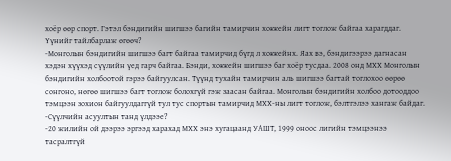хоёр өөр спорт. Гэтэл бэндигийн шигшээ багийн тамирчин хоккейн лигт тоглож байгаа харагддаг. Үүнийг тайлбарлаж өгөөч?
-Монголын бэндигийн шигшээ багт байгаа тамирчид бүгд л хоккейнх. Яах вэ, бэндигээрээ дагнасан хэдэн хүүхэд сүүлийн үед гарч байгаа. Бэнди, хоккейн шигшээ баг хоёр тусдаа. 2008 онд МХХ Монголын бэндигийн холбоотой гэрээ байгуулсан. Түүнд тухайн тамирчин аль шигшээ багтай тоглохоо өөрөө сонгоно, нөгөө шигшээ багт тоглож болохгүй гэж заасан байгаа. Монголын бэндигийн холбоо дотооддоо тэмцээн зохион байгуулдаггүй тул тус спортын тамирчид МХХ-ны лигт тоглож, бэлтгэлээ хангаж байдаг.
-Сүүлчийн асуултын танд үлдээе?
-20 жилийн ой дээрээ эргээд харахад МХХ энэ хугацаанд УАШТ, 1999 оноос лигийн тэмцээнээ тасралтгүй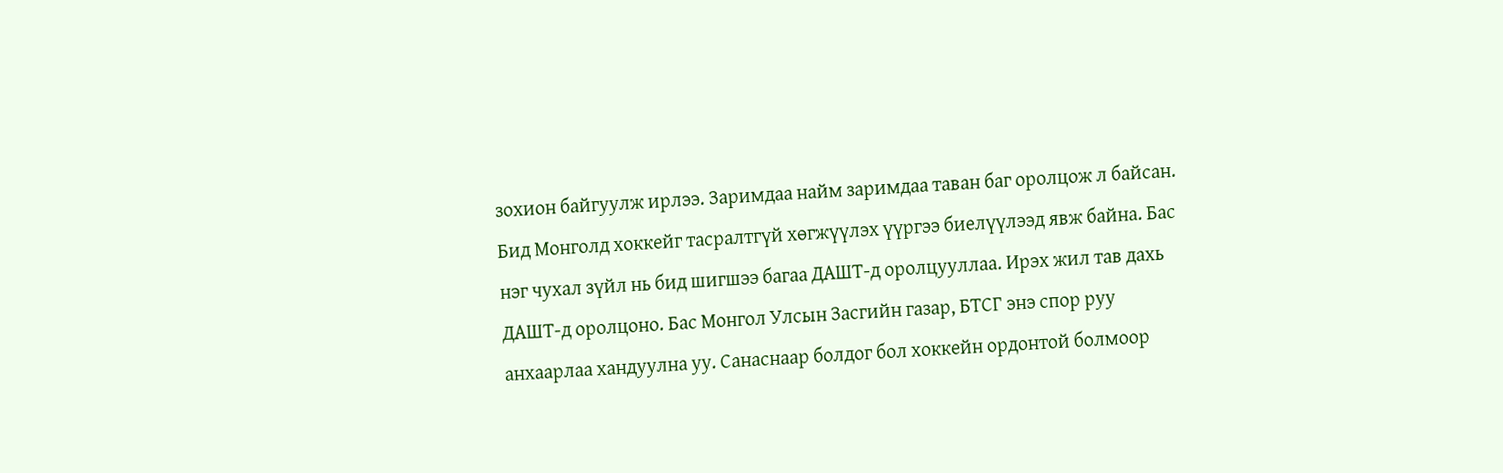зохион байгуулж ирлээ. Заримдаа найм заримдаа таван баг оролцож л байсан. Бид Монголд хоккейг тасралтгүй хөгжүүлэх үүргээ биелүүлээд явж байна. Бас нэг чухал зүйл нь бид шигшээ багаа ДАШТ-д оролцууллаа. Ирэх жил тав дахь ДАШТ-д оролцоно. Бас Монгол Улсын Засгийн газар, БТСГ энэ спор руу анхаарлаа хандуулна уу. Санаснаар болдог бол хоккейн ордонтой болмоор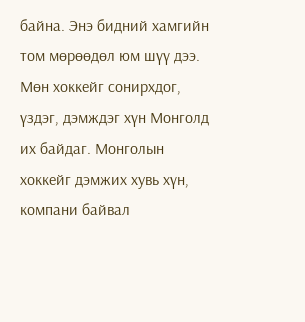байна. Энэ бидний хамгийн том мөрөөдөл юм шүү дээ. Мөн хоккейг сонирхдог, үздэг, дэмждэг хүн Монголд их байдаг. Монголын хоккейг дэмжих хувь хүн, компани байвал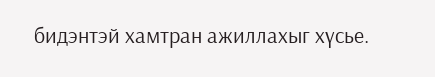бидэнтэй хамтран ажиллахыг хүсье.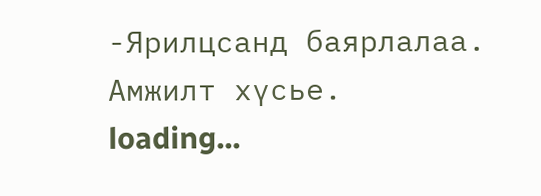-Ярилцсанд баярлалаа. Амжилт хүсье.
loading...